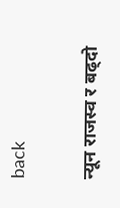back

न्यून राजस्व र बढ्दो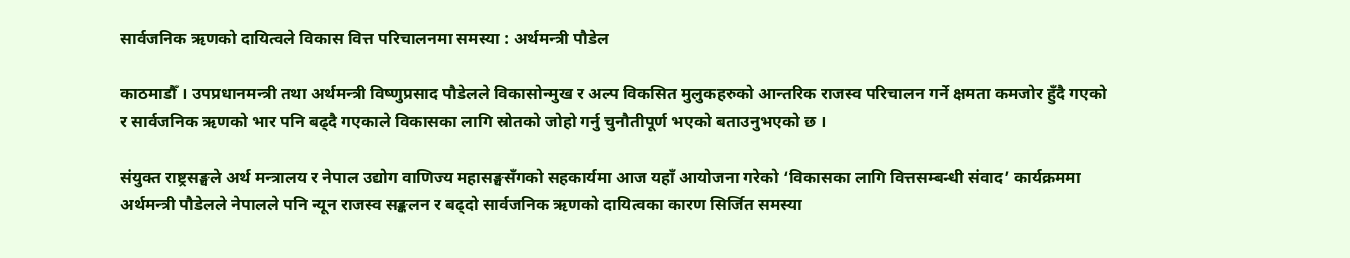सार्वजनिक ऋणको दायित्वले विकास वित्त परिचालनमा समस्या : अर्थमन्त्री पौडेल

काठमाडौँ । उपप्रधानमन्त्री तथा अर्थमन्त्री विष्णुप्रसाद पौडेलले विकासोन्मुख र अल्प विकसित मुलुकहरुको आन्तरिक राजस्व परिचालन गर्ने क्षमता कमजोर हुँदै गएको र सार्वजनिक ऋणको भार पनि बढ्दै गएकाले विकासका लागि स्रोतको जोहो गर्नु चुनौतीपूर्ण भएको बताउनुभएको छ ।

संयुक्त राष्ट्रसङ्घले अर्थ मन्त्रालय र नेपाल उद्योग वाणिज्य महासङ्घसँगको सहकार्यमा आज यहाँ आयोजना गरेको ‘विकासका लागि वित्तसम्बन्धी संवाद’ कार्यक्रममा अर्थमन्त्री पौडेलले नेपालले पनि न्यून राजस्व सङ्कलन र बढ्दो सार्वजनिक ऋणको दायित्वका कारण सिर्जित समस्या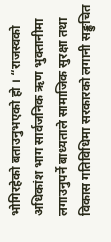भोगिरहेको बताउनुभएको हो । “राजस्वको अधिकांश भाग सार्वजनिक ऋण भुक्तानीमा लगाउनुपर्ने बाध्यताले सामाजिक सुरक्षा तथा विकास गतिविधिमा सरकारको लगानी सङ्कुचित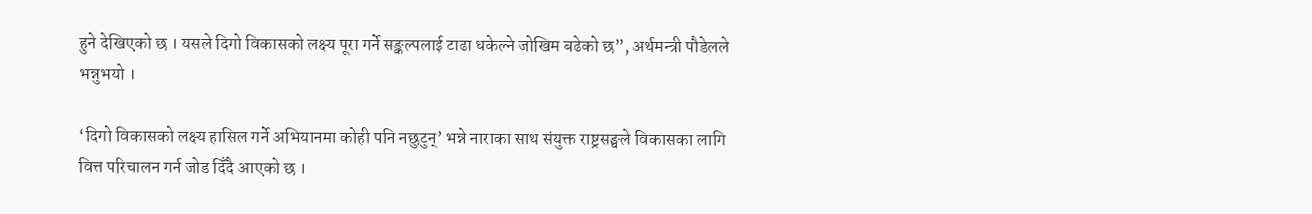हुने देखिएको छ । यसले दिगो विकासको लक्ष्य पूरा गर्ने सङ्कल्पलाई टाढा धकेल्ने जोखिम बढेको छ”, अर्थमन्त्री पौडेलले भन्नुभयो ।

‘दिगो विकासको लक्ष्य हासिल गर्ने अभियानमा कोही पनि नछुटुन्’ भन्ने नाराका साथ संयुक्त राष्ट्रसङ्घले विकासका लागि वित्त परिचालन गर्न जोड दिँदै आएको छ ।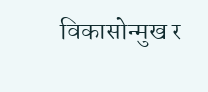विकासोन्मुख र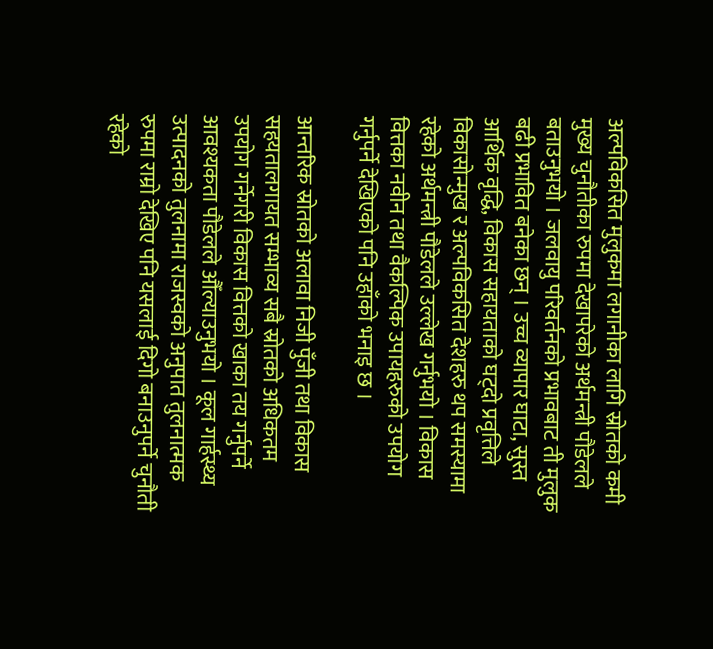अल्पविकसित मुलुकमा लगानीका लागि स्रोतको कमी मुख्य चुनौतीका रुपमा देखापरेको अर्थमन्त्री पौडेलले बताउनुभयो । जलवायु परिवर्तनको प्रभावबाट ती मुलुक बढी प्रभावित बनेका छन् । उच्च व्यापार घाटा, सुस्त आर्थिक वृद्धि, विकास सहायताको घट्दो प्रवृत्तिले विकासोन्मुख र अल्पविकसित देशहरु थप समस्यामा रहेको अर्थमन्त्री पौडेलले उल्लेख गर्नुभयो । विकास वित्तका नवीन तथा वैकल्पिक उपायहरुको उपयोग गर्नुपर्ने देखिएको पनि उहाँको भनाइ छ ।

आन्तरिक स्रोतको अलावा निजी पुँजी तथा विकास सहयतालगायत सम्भाव्य सबै स्रोतको अधिकतम उपयोग गर्नेगरी विकास वित्तको खाका तय गर्नुपर्ने आवश्यकता पौडेलले औँल्याउनुभयो । कूल गार्हस्थ्य उत्पादनको तुलनामा राजस्वको अनुपात तुलनात्मक रुपमा राम्रो देखिए पनि यसलाई दिगो बनाउनुपर्ने चुनौती रहेको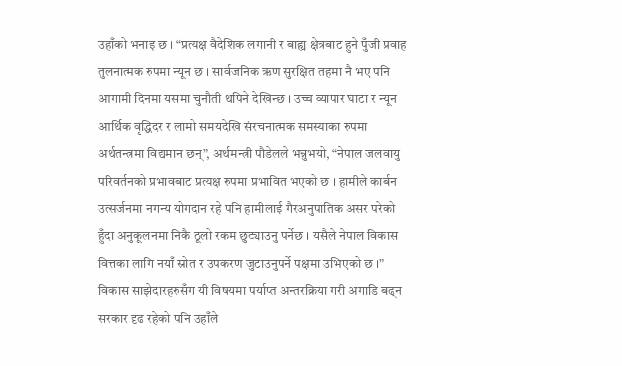उहाँको भनाइ छ । “प्रत्यक्ष वैदेशिक लगानी र बाह्य क्षेत्रबाट हुने पुँजी प्रवाह तुलनात्मक रुपमा न्यून छ । सार्वजनिक ऋण सुरक्षित तहमा नै भए पनि आगामी दिनमा यसमा चुनौती थपिने देखिन्छ । उच्च व्यापार घाटा र न्यून आर्थिक वृद्धिदर र लामो समयदेखि संरचनात्मक समस्याका रुपमा अर्थतन्त्रमा विद्यमान छन्”, अर्थमन्त्री पौडेलले भन्नुभयो, “नेपाल जलवायु परिवर्तनको प्रभावबाट प्रत्यक्ष रुपमा प्रभावित भएको छ । हामीले कार्बन उत्सर्जनमा नगन्य योगदान रहे पनि हामीलाई गैरअनुपातिक असर परेको हुँदा अनुकूलनमा निकै ठूलो रकम छुट्याउनु पर्नेछ । यसैले नेपाल विकास वित्तका लागि नयाँ स्रोत र उपकरण जुटाउनुपर्ने पक्षमा उभिएको छ ।” विकास साझेदारहरुसँग यी विषयमा पर्याप्त अन्तरक्रिया गरी अगाडि बढ्न सरकार दृढ रहेको पनि उहाँले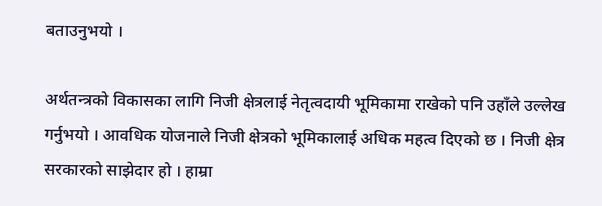बताउनुभयो ।

अर्थतन्त्रको विकासका लागि निजी क्षेत्रलाई नेतृत्वदायी भूमिकामा राखेको पनि उहाँले उल्लेख गर्नुभयो । आवधिक योजनाले निजी क्षेत्रको भूमिकालाई अधिक महत्व दिएको छ । निजी क्षेत्र सरकारको साझेदार हो । हाम्रा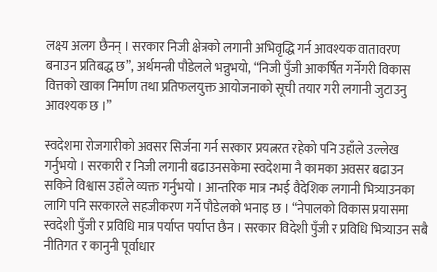लक्ष्य अलग छैनन् । सरकार निजी क्षेत्रको लगानी अभिवृद्धि गर्न आवश्यक वातावरण बनाउन प्रतिबद्ध छ”, अर्थमन्त्री पौडेलले भन्नुभयो, “निजी पुँजी आकर्षित गर्नेगरी विकास वित्तको खाका निर्माण तथा प्रतिफलयुक्त आयोजनाको सूची तयार गरी लगानी जुटाउनु आवश्यक छ ।”

स्वदेशमा रोजगारीको अवसर सिर्जना गर्न सरकार प्रयत्नरत रहेको पनि उहाँले उल्लेख गर्नुभयो । सरकारी र निजी लगानी बढाउनसकेमा स्वदेशमा नै कामका अवसर बढाउन सकिने विश्वास उहाँले व्यक्त गर्नुभयो । आन्तरिक मात्र नभई वैदेशिक लगानी भित्र्याउनका लागि पनि सरकारले सहजीकरण गर्ने पौडेलको भनाइ छ । “नेपालको विकास प्रयासमा स्वदेशी पुँजी र प्रविधि मात्र पर्याप्त पर्याप्त छैन । सरकार विदेशी पुँजी र प्रविधि भित्र्याउन सबै नीतिगत र कानुनी पूर्वाधार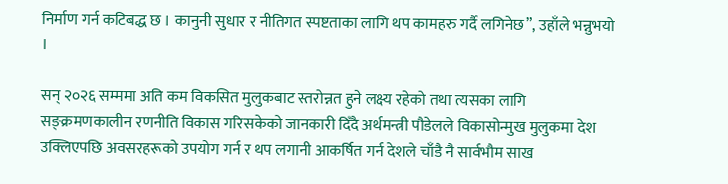निर्माण गर्न कटिबद्ध छ । कानुनी सुधार र नीतिगत स्पष्टताका लागि थप कामहरु गर्दै लगिनेछ”, उहाँले भन्नुभयो ।

सन् २०२६ सम्ममा अति कम विकसित मुलुकबाट स्तरोन्नत हुने लक्ष्य रहेको तथा त्यसका लागि सङ्क्रमणकालीन रणनीति विकास गरिसकेको जानकारी दिँदै अर्थमन्त्री पौडेलले विकासोन्मुख मुलुकमा देश उक्लिएपछि अवसरहरूको उपयोग गर्न र थप लगानी आकर्षित गर्न देशले चाँडै नै सार्वभौम साख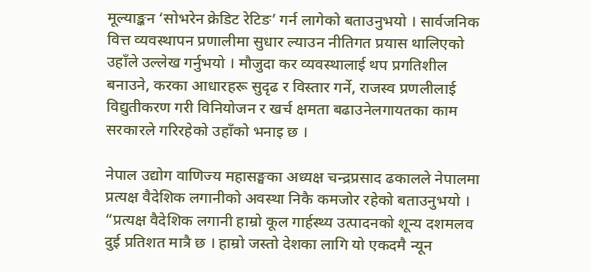मूल्याङ्कन ‘सोभरेन क्रेडिट रेटिङ’ गर्न लागेको बताउनुभयो । सार्वजनिक वित्त व्यवस्थापन प्रणालीमा सुधार ल्याउन नीतिगत प्रयास थालिएको उहाँले उल्लेख गर्नुभयो । मौजुदा कर व्यवस्थालाई थप प्रगतिशील बनाउने, करका आधारहरू सुदृढ र विस्तार गर्ने, राजस्व प्रणलीलाई विद्युतीकरण गरी विनियोजन र खर्च क्षमता बढाउनेलगायतका काम सरकारले गरिरहेको उहाँको भनाइ छ ।

नेपाल उद्योग वाणिज्य महासङ्घका अध्यक्ष चन्द्रप्रसाद ढकालले नेपालमा प्रत्यक्ष वैदेशिक लगानीको अवस्था निकै कमजोर रहेको बताउनुभयो । “प्रत्यक्ष वैदेशिक लगानी हाम्रो कूल गार्हस्थ्य उत्पादनको शून्य दशमलव दुई प्रतिशत मात्रै छ । हाम्रो जस्तो देशका लागि यो एकदमै न्यून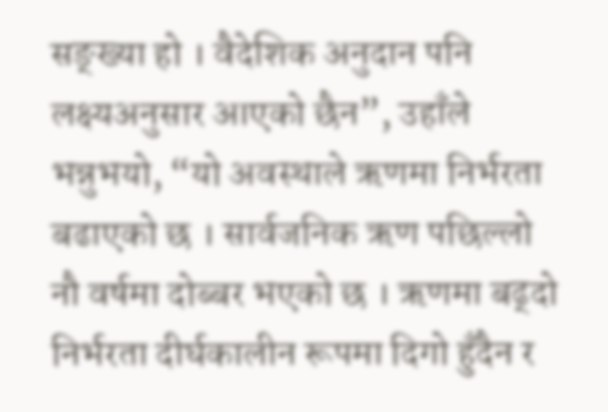सङ्ख्या हो । वैदेशिक अनुदान पनि लक्ष्यअनुसार आएको छैन”, उहाँले भन्नुभयो, “यो अवस्थाले ऋणमा निर्भरता बढाएको छ । सार्वजनिक ऋण पछिल्लो नौ वर्षमा दोब्बर भएको छ । ऋणमा बढ्दो निर्भरता दीर्घकालीन रूपमा दिगो हुँदैन र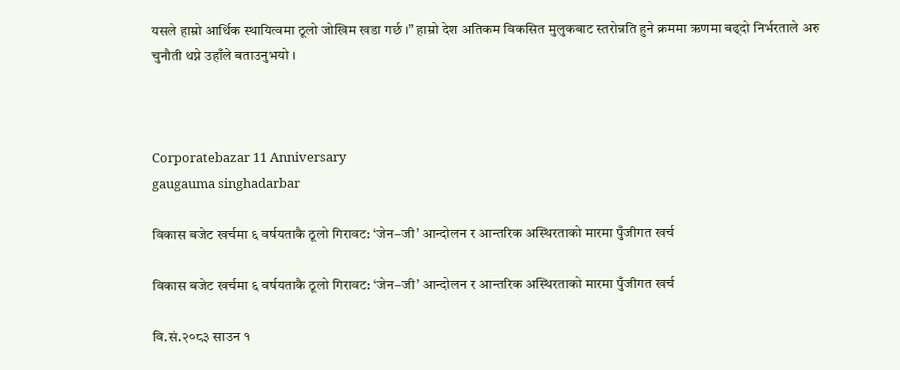यसले हाम्रो आर्थिक स्थायित्वमा ठूलो जोखिम खडा गर्छ ।” हाम्रो देश अतिकम विकसित मुलुकबाट स्तरोन्नति हुने क्रममा ऋणमा बढ्दो निर्भरताले अरु चुनौती थप्ने उहाँले बताउनुभयो ।



Corporatebazar 11 Anniversary
gaugauma singhadarbar

विकास बजेट खर्चमा ६ वर्षयताकै ठूलो गिरावट: ‘जेन–जी’ आन्दोलन र आन्तरिक अस्थिरताको मारमा पुँजीगत खर्च

विकास बजेट खर्चमा ६ वर्षयताकै ठूलो गिरावट: ‘जेन–जी’ आन्दोलन र आन्तरिक अस्थिरताको मारमा पुँजीगत खर्च

वि.सं.२०८३ साउन १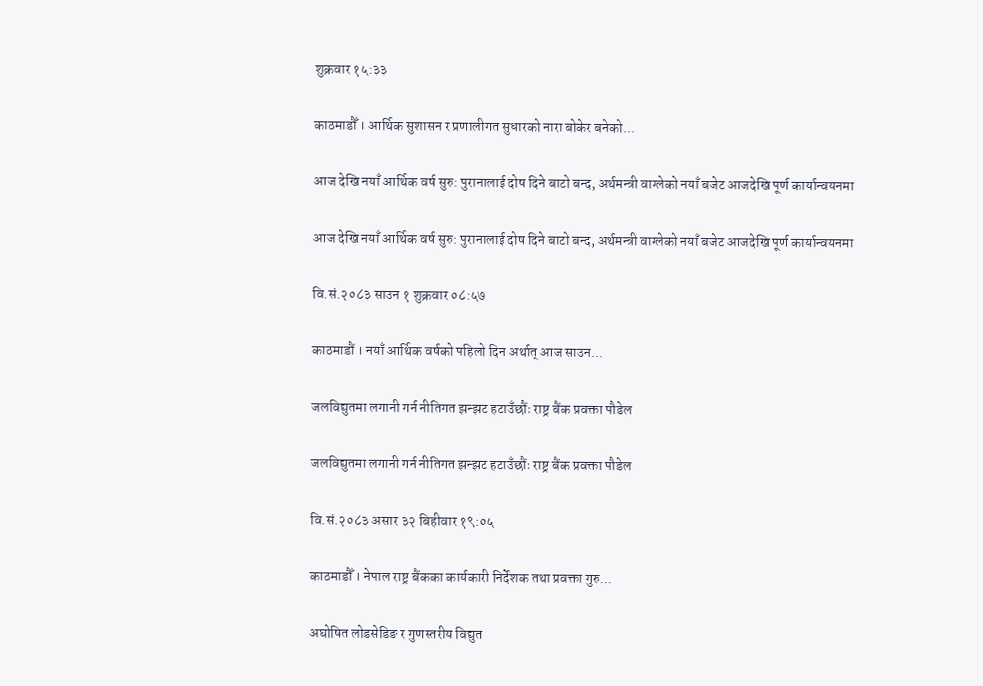शुक्रवार १५:३३

काठमाडौँ । आर्थिक सुशासन र प्रणालीगत सुधारको नारा बोकेर बनेको...

आज देखि नयाँ आर्थिक वर्ष सुरु: पुरानालाई दोष दिने बाटो बन्द, अर्थमन्त्री वाग्लेको नयाँ बजेट आजदेखि पूर्ण कार्यान्वयनमा

आज देखि नयाँ आर्थिक वर्ष सुरु: पुरानालाई दोष दिने बाटो बन्द, अर्थमन्त्री वाग्लेको नयाँ बजेट आजदेखि पूर्ण कार्यान्वयनमा

वि.सं.२०८३ साउन १ शुक्रवार ०८:५७

काठमाडौं । नयाँ आर्थिक वर्षको पहिलो दिन अर्थात् आज साउन...

जलविद्युतमा लगानी गर्न नीतिगत झन्झट हटाउँछौंः राष्ट्र बैंक प्रवक्ता पौडेल

जलविद्युतमा लगानी गर्न नीतिगत झन्झट हटाउँछौंः राष्ट्र बैंक प्रवक्ता पौडेल

वि.सं.२०८३ असार ३२ बिहीवार १९:०५

काठमाडौँ । नेपाल राष्ट्र बैंकका कार्यकारी निर्देशक तथा प्रवक्ता गुरु...

अघोषित लोडसेडिङ र गुणस्तरीय विद्युत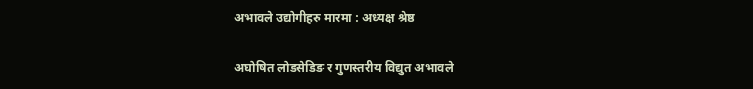अभावले उद्योगीहरु मारमा : अध्यक्ष श्रेष्ठ

अघोषित लोडसेडिङ र गुणस्तरीय विद्युत अभावले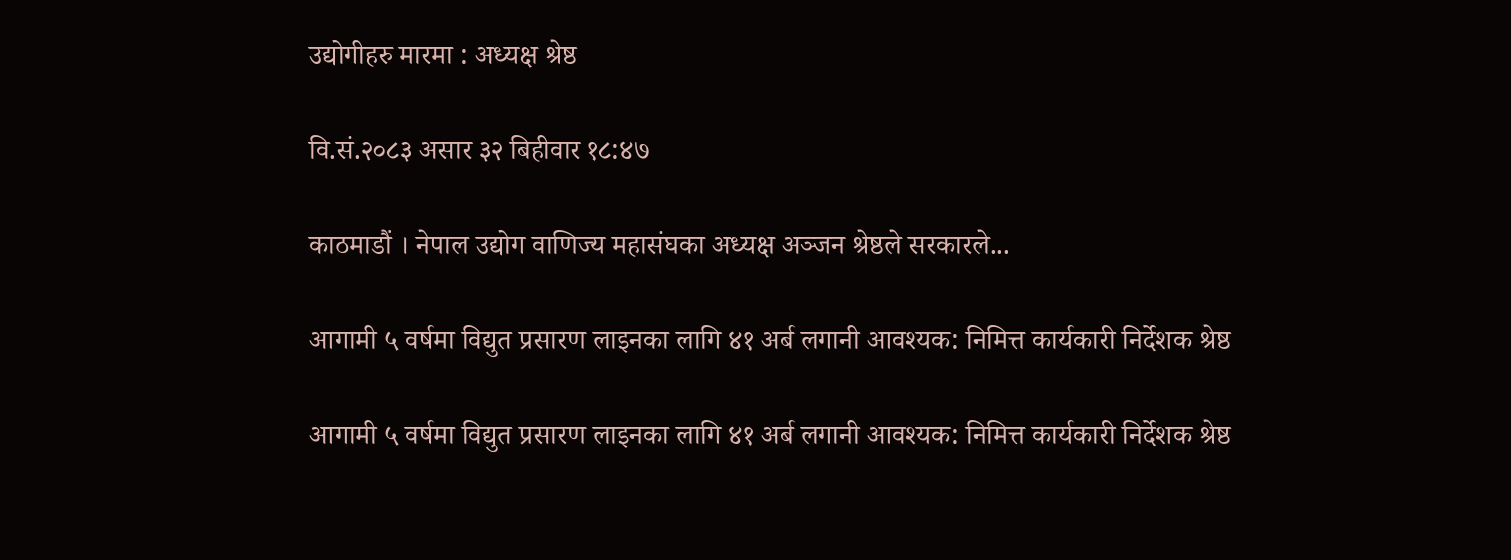उद्योगीहरु मारमा : अध्यक्ष श्रेष्ठ

वि.सं.२०८३ असार ३२ बिहीवार १८:४७

काठमाडौं । नेपाल उद्योग वाणिज्य महासंघका अध्यक्ष अञ्जन श्रेष्ठले सरकारले...

आगामी ५ वर्षमा विद्युत प्रसारण लाइनका लागि ४१ अर्ब लगानी आवश्यक: निमित्त कार्यकारी निर्देशक श्रेष्ठ

आगामी ५ वर्षमा विद्युत प्रसारण लाइनका लागि ४१ अर्ब लगानी आवश्यक: निमित्त कार्यकारी निर्देशक श्रेष्ठ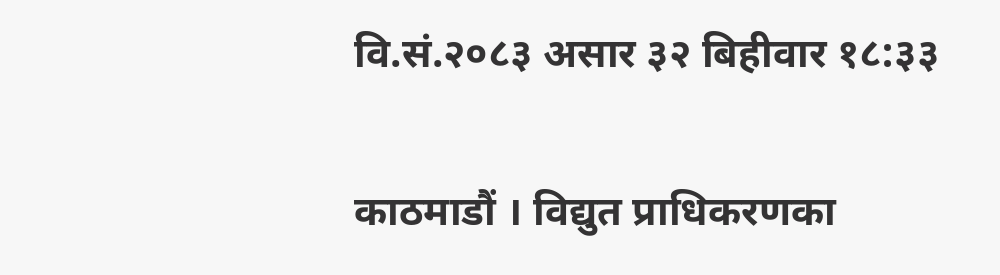वि.सं.२०८३ असार ३२ बिहीवार १८:३३

काठमाडौं । विद्युत प्राधिकरणका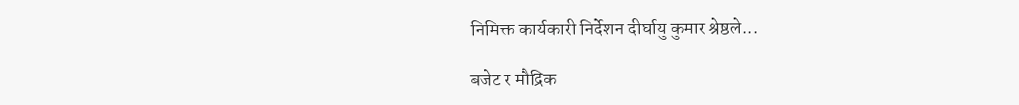निमिक्त कार्यकारी निर्देशन दीर्घायु कुमार श्रेष्ठले...

बजेट र मौद्रिक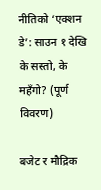नीतिको ‘एक्शन डे’: साउन १ देखि के सस्तो, के महँगो? (पूर्ण विवरण)

बजेट र मौद्रिक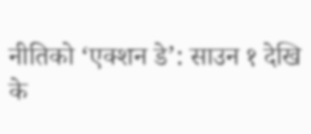नीतिको ‘एक्शन डे’: साउन १ देखि के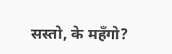सस्तो, के महँगो?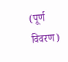(पूर्ण विवरण)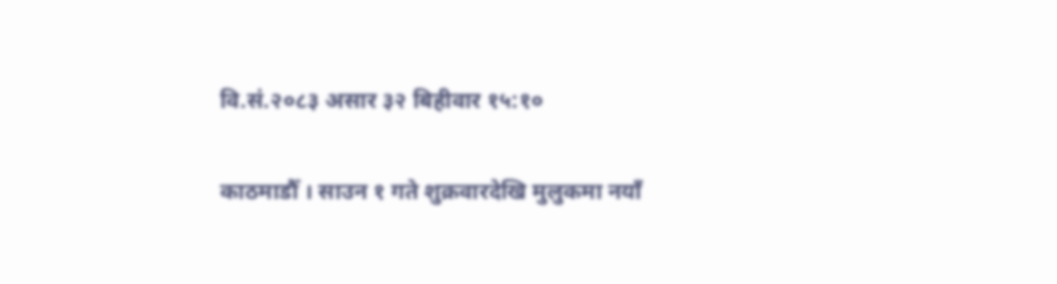वि.सं.२०८३ असार ३२ बिहीवार १५:१०

काठमाडौँ । साउन १ गते शुक्रवारदेखि मुलुकमा नयाँ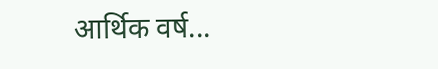आर्थिक वर्ष...